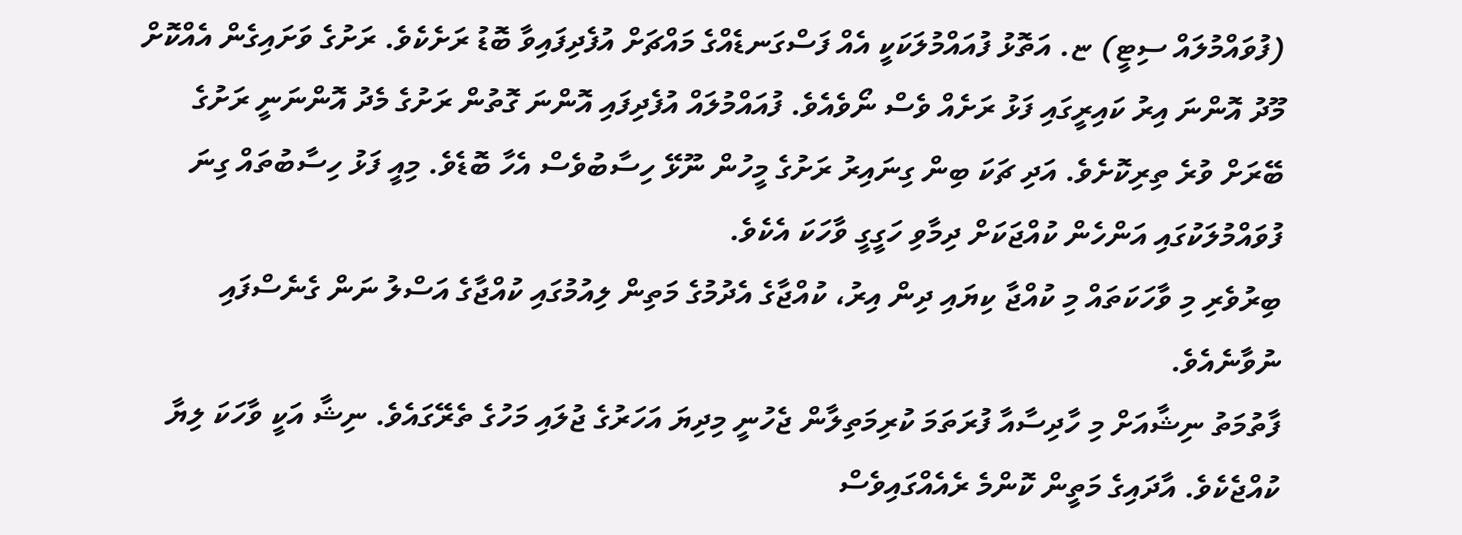(ފުވައްމުލައް ސިޓީ) ޏ. އަތޮޅު ފުއައްމުލަކަކީ އެއް ފަސްގަނޑެއްގެ މައްޗަށް އުފެދިފައިވާ ބޮޑު ރަށެކެވެ. ރަށުގެ ވަށައިގެން އެއްކޮށް މޫދު އޮންނަ އިރު ކައިރީގައި ފަޅު ރަށެއް ވެސް ނޯވެއެވެ. ފުއައްމުލައް އުފެދިފައި އޮންނަ ގޮތުން ރަށުގެ މެދު އޮންނަނީ ރަށުގެ ބޭރަށް ވުރެ ތިރިކޮށެވެ. އަދި ޗަކަ ބިން ގިނައިރު ރަށުގެ މީހުން ނޫޅޭ ހިސާބުވެސް އެހާ ބޮޑެވެ. މިއީ ފަޅު ހިސާބުތައް ގިނަ ފުވައްމުލަކުގައި އަންހެން ކުއްޖަކަށް ދިމާވި ހަގީގީ ވާހަކަ އެކެވެ.
ބިރުވެރި މި ވާހަކަތައް މި ކުއްޖާ ކިޔައި ދިން އިރު، ކުއްޖާގެ އެދުމުގެ މަތިން ލިއުމުގައި ކުއްޖާގެ އަސްލު ނަން ގެނެސްފައި ނުވާނެއެވެ.
ފާތުމަތު ނިޝާއަށް މި ހާދިސާއާ ފުރަތަމަ ކުރިމަތިލާން ޖެހުނީ މިދިޔަ އަހަރުގެ ޖުލައި މަހުގެ ތެރޭގައެވެ. ނިޝާ އަކީ ވާހަކަ ލިޔާ ކުއްޖެކެވެ. އާދައިގެ މަތީން ކޮންމެ ރެއެއްގައިވެސް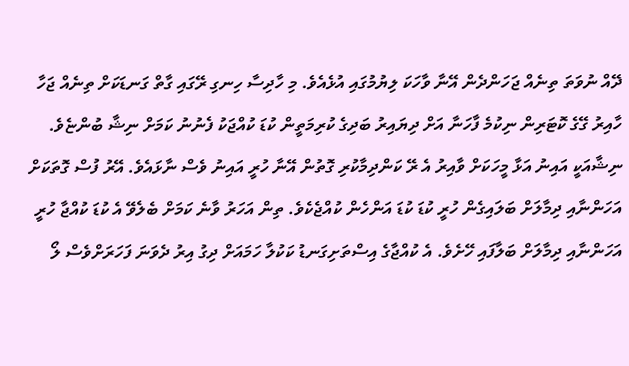ދޭއް ނުވަތަ ތިނެއް ޖަހަންދެން އޭނާ ވާހަކަ ލިޔުމުގައި އުޅެއެވެ. މި ހާދިސާ ހިނގި ރޭގައި ގާތް ގަނޑަކަށް ތިނެއް ޖަހާ ހާއިރު ގޭގެ ކޮޓަރިން ނިކުމެ ފާހަނާ އަށް ދިޔައިރު ބަދިގެ ކުރިމަތީން ކުޑަ ކުއްޖަކު ފެނުނު ކަމަށް ނިޝާ ބުންޏެވެ.
ނިޝާއަކީ އައިނު އަޅާ މީހަކަށް ވާއިރު އެ ރޭ ކަންދިމާކުރި ގޮތުން އޭނާ ހުރީ އައިނު ވެސް ނާޅައެވެ. އޭރު ފުސް ގޮތަކަށް އަހަންނާއި ދިމާލަށް ބަލައިގެން ހުރީ ކުޑަ ކުޑަ އަންހެން ކުއްޖެކެވެ. ތިން އަހަރު ވާނެ ކަމަށް ބެލެވޭ އެ ކުޑަ ކުއްޖާ ހުރީ އަހަންނާއި ދިމާލަށް ބަލާފައި ހޭށެވެ. އެ ކުއްޖާގެ އިސްތަށިގަނޑު ކަކުލާ ހަމައަށް ދިގު އިރު ދެވަނަ ފަހަރަށްވެސް ލޯ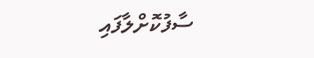ސާފުކޮށްލާފައި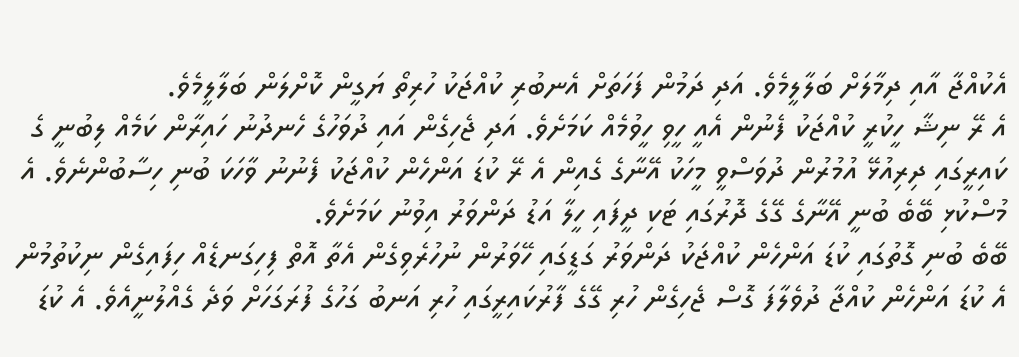އެކުއްޖާ އާއި ދިމާލަށް ބަލާލީމެވެ. އަދި ދަމުން ފަހަތަށް އެނބުރި ކުއްޖަކު ހުރިތޯ ޔަގީން ކޮށްލަން ބަލާލީމެވެ.
އެ ރޭ ނިޝާ ހީކުރީ ކުއްޖަކު ފެނުން އެއީ ހީވި ހީވުމެއް ކަމަށެވެ. އަދި ޖެހިގެން އައި ދުވަހުގެ ހެނދުނު ހައިރާން ކަމެއް ލިބުނީ ގެ ކައިރީގައި ދިރިއުޅޭ އުމުރުން ދުވަސްވީ މީހަކު އޭނާގެ ގެއިން އެ ރޭ ކުޑަ އަންހެން ކުއްޖަކު ފެނުނު ވާހަކަ ބުނި ހިސާބުންނެވެ. އެ މުސްކުޅި ބޭބެ ބުނީ އޭނާގެ ގޭގެ ދޮރުގައި ޓަކި ދީފައި ހީލާ އަޑު ދަންވަރު އިވުނު ކަމަށެވެ.
ބޭބެ ބުނި ގޮތުގައި ކުޑަ އަންހެން ކުއްޖަކު ދަންވަރު ގަޑީގައި ހޭވަރުން ނުހުރެވިގެން އެތާ އޮތް ފިހިގަނޑެއް ހިފައިގެން ނިކުތުމުން އެ ކުޑަ އަންހެން ކުއްޖާ ދުވެލާފަ ގޮސް ޖެހިގެން ހުރި ގޭގެ ފާރުކައިރީގައި ހުރި އަނބު ގަހުގެ ފުރަގަހަށް ވަދެ ގެއްލުނީއެވެ. އެ ކުޑަ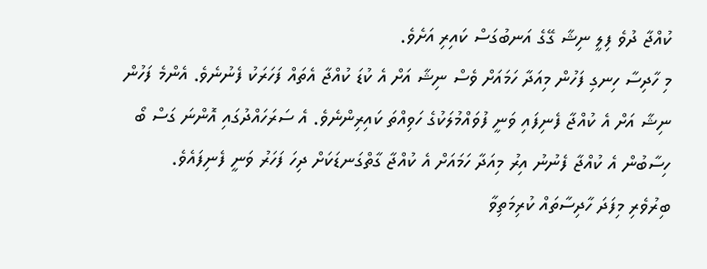ކުއްޖާ ދުވެ ފިލީ ނިޝާ ގޭގެ އަނބުގަސް ކައިރި އަށެވެ.
މި ހާދިސާ ހިނގި ފަހުން މިއަދާ ހަމައަށް ވެސް ނިޝާ އަށް އެ ކުޑަ ކުއްޖާ އެތައް ފަހަރަކު ފެނުނެވެ. އެންމެ ފަހުން ނިޝާ އަށް އެ ކުއްޖާ ފެނިފައި ވަނީ ފުވައްމުލަކުގެ ހަވިއްތަ ކައިރިންނެވެ. އެ ސަރަހައްދުގައި އޮންނަ ގަސް ބޯ ހިސާބުން އެ ކުއްޖާ ފެނުނު އިރު މިއަދާ ހަމައަށް އެ ކުއްޖާ ގާތްގަނޑަކަށް ދިހަ ފަހަރު ވަނީ ފެނިފައެވެ.
ބިރުވެރި މިފަދަ ހާދިސާތައް ކުރިމަތިވާ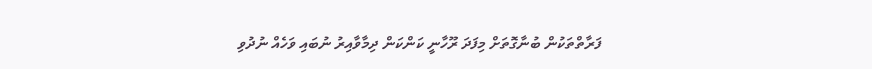ފަރާތްތަކުން ބުނާގޮތަށް މިފަދަ ރޫހާނީ ކަންކަން ދިމާވާއިރު ނުބައި ވަހެއް ނުދުވި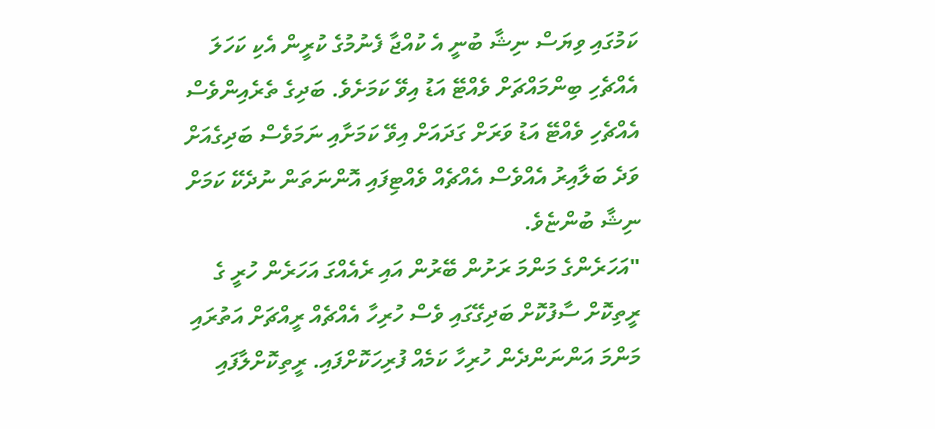ކަމުގައި ވިޔަސް ނިޝާ ބުނީ އެ ކުއްޖާ ފެނުމުގެ ކުރީން އެކި ކަހަލަ އެއްޗެހި ބިންމައްޗަށް ވެއްޓޭ އަޑު އިވޭ ކަމަށެވެ. ބަދިގެ ތެރެއިންވެސް އެއްޗެހި ވެއްޓޭ އަޑު ވަރަށް ގަދައަށް އިވޭ ކަމަށާއި ނަމަވެސް ބަދިގެއަށް ވަދެ ބަލާއިރު އެއްވެސް އެއްޗެއް ވެއްޓިފައި އޮންނަތަން ނުދެކޭ ކަމަށް ނިޝާ ބުންޏެވެ.
"އަހަރެންގެ މަންމަ ރަށުން ބޭރުން އައި ރެއެއްގަ އަހަރެން ހުރީ ގެ ރީތިކޮށް ސާފުކޮށް ބަދިގޭގައި ވެސް ހުރިހާ އެއްޗެއް ރީއްޗަށް އަތުރައި މަންމަ އަންނަންދެން ހުރިހާ ކަމެއް ފުރިހަކޮށްފައި. ރީތިކޮށްލާފައި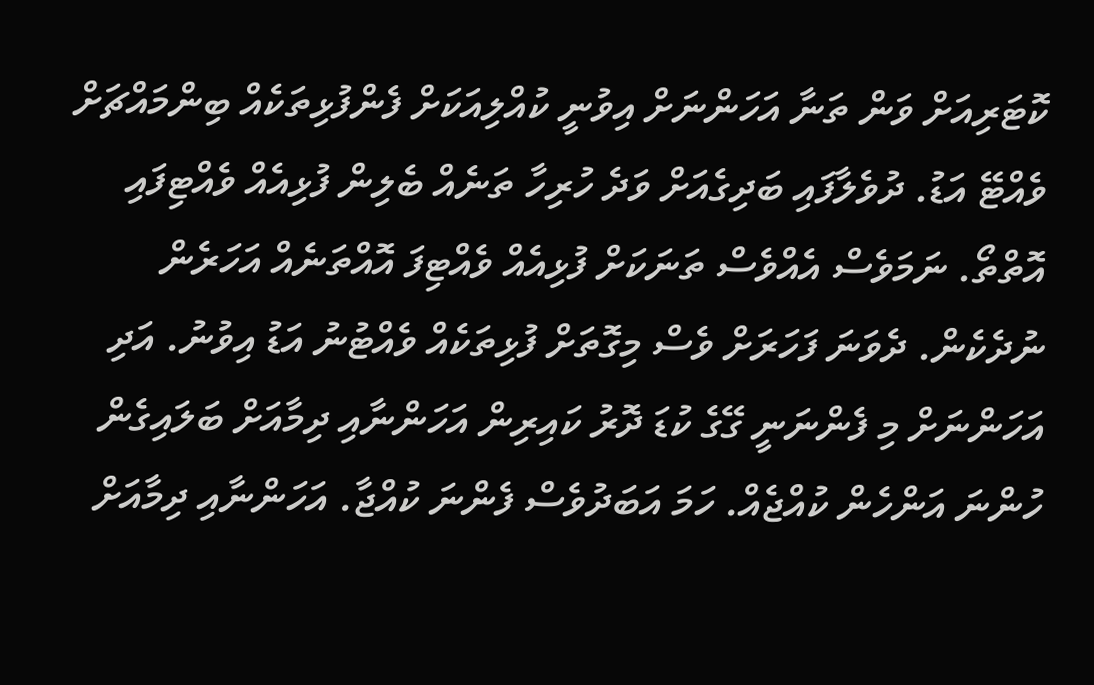ކޮޓަރިއަށް ވަން ތަނާ އަހަންނަށް އިވުނީ ކުއްލިއަކަށް ފެންފުޅިތަކެއް ބިންމައްޗަށް ވެއްޓޭ އަޑު. ދުވެލާފައި ބަދިގެއަށް ވަދެ ހުރިހާ ތަނެއް ބެލިން ފުޅިއެއް ވެއްޓިފައި އޮތްތޯ. ނަމަވެސް އެއްވެސް ތަނަކަށް ފުޅިއެއް ވެއްޓިފަ އޮއްތަނެއް އަހަރެން ނުދެކެން. ދެވަނަ ފަހަރަށް ވެސް މިގޮތަށް ފުޅިތަކެއް ވެއްޓުނު އަޑު އިވުނު. އަދި އަހަންނަށް މި ފެންނަނީ ގޭގެ ކުޑަ ދޮރު ކައިރިން އަހަންނާއި ދިމާއަށް ބަލައިގެން ހުންނަ އަންހެން ކުއްޖެއް. ހަމަ އަބަދުވެސް ފެންނަ ކުއްޖާ. އަހަންނާއި ދިމާއަށް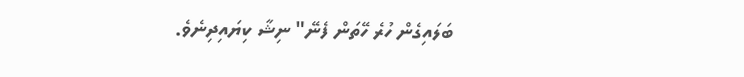ބަލައިގެން ހުރެ ހޭތަން ފެނޭ" ނިޝާ ކިޔައިދިނެވެ.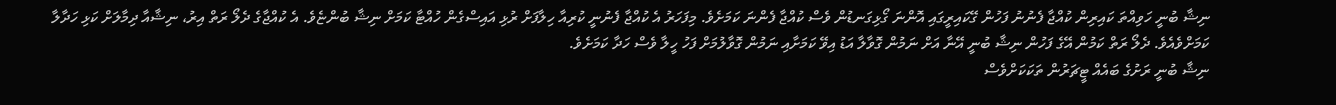ނިޝާ ބުނީ ހަވިއްތަ ކައިރިން ކުއްޖާ ފެނުނު ފަހުން ގޭކައިރީގައި އޮންނަ ގޯޅިގަނޑުން ވެސް ކުއްޖާ ފެންނަ ކަމަށެވެ. މިފަހަރު އެ ކުއްޖާ ފެނުނީ ކުރިއާ ހިލާފަށް ރުޅި އައިސްގެން ހުއްޓާ ކަމަށް ނިޝާ ބުންޏެވެ. އެ ކުއްޖާގެ ދެލޯ ރަތް އިރު، ނިޝާއާ ދިމާލަށް ކަޅި ހަދާލާ ކަމަށްވެއެވެ. ދެލޯ ރަތް ކަމުން އޭގެ ފަހުން ނިޝާ ބުނީ އޭނާ އަށް ނަމުން ގޮވާލާ އަޑު އިވޭ ކަމަށާއި ނަމުން ގޮވާލުމަށް ފަހު ހީލާ ވެސް ހަދާ ކަމަށެވެ.
ނިޝާ ބުނީ ރަށުގެ ބައެއް ޓީޗަރުން ތަކަކަށްވެސް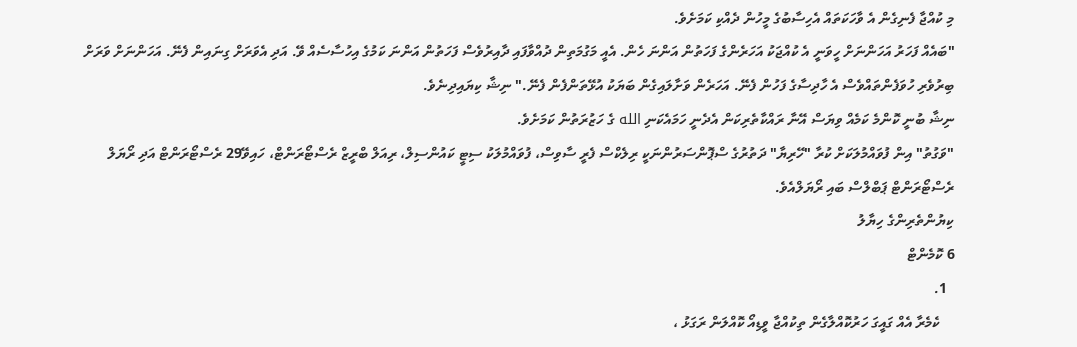މި ކުއްޖާ ފެނިގެން އެ ވާހަކަތައް އެހިސާބުގެ މީހުން ދެއްކި ކަމަށެވެ.
"ބައެއް ފަހަރު އަހަންނަށް ހީވަނީ އެ ކުއްޖަކު އަހަރެންގެ ފަހަތުން އަންނަ ހެން. އެއީ މަގުމަތިން ދުއްވާފައި ދާއިރުވެސް ފަހަތުން އަންނަ ކަމުގެ އިހުސާސެއް ވޭ. އަދި އެވަރަށް ގިނައިން ފެނޭ. އަހަންނަށް ވަރަށް ބިރުވެރި ހުވަފެންތައްވެސް އެ ހާދިސާގެ ފަހުން ފެނޭ. އަހަރެން ވަށާލައިގެން ބަޔަކު އުޅޭތަންފެން ފެނޭ." ނިޝާ ކިޔައިދިނެވެ.
ނިޝާ ބުނީ ކޮންމެ ކަމެއް ވިޔަސް އޭނާ ރައްކާތެރިކަން އެދެނީ ހަމައެކަނި الله ގެ ހަޒުރަތުން ކަމަށެވެ.
"ވަގުތު" އިން ފުވައްމުލަކަށް ކުރާ "ހޭރިޔާ" ދަތުރުގެ ސްޕޮންސަރުންނަކީ ރިލެކްސް ފެރީ ސާވިސް، ފުވައްމުލަކު ސިޓީ ކައުންސިލް، ރިއަލް ބްރީޒް ރެސްޓޯރަންޓް، ހައިވޭ29 ރެސްޓޯރަންޓް އަދި ރޯޔަލް ރެސްޓޯރަންޓް ޕަބްލްސް ބައި ރޯޔަލްއެވެ.
ކިޔުންތެރިންގެ ހިޔާލު
6 ކޮމެންޓް
  1.
    ކެމެރާ އެއް ގައީގަ ހަރުކޮއްލާގެން ތިކުއްޖާ ވީޑިއޯ ކޮއްލަން ރަގަޅު ،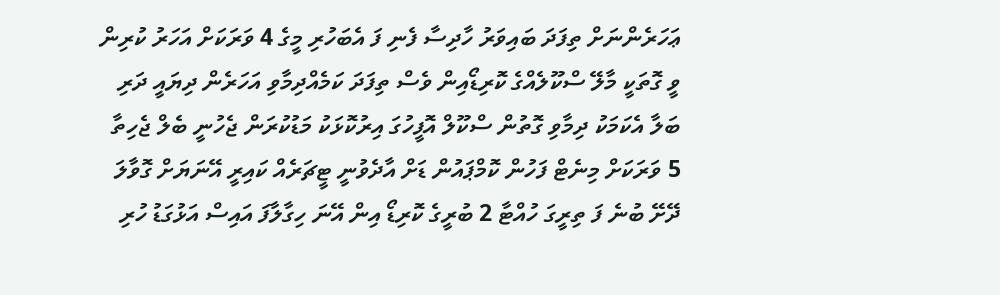ޢަހަރެންނަށް ތިފަދަ ބައިވަރު ހާދިސާ ފެނި ފަ އެބަހުރި މީގެ 4 ވަރަކަށް އަހަރު ކުރިން ވީ ގޮތަކީ މާލޭ ސްކޫލެއްގެ ކޮރިޑޯއިން ވެސް ތިފަދަ ކަމެއްދިމާވި އަހަރެން ދިޔައީ ދަރި ބަލާ އެކަމަކު ދިމާވި ގޮތުން ސްކޫލް އޮފީހުގަ އިރުކޮޅަކު މަޑުކުރަން ޖެހުނީ ބެލް ޖެހިތާ 5 ވަރަކަށް މިނެޓް ފަހުން ކޮމްޕައުން ޑަށް އާދެވުނީ ޓީޗަރެއް ކައިރީ އޭނަޔަށް ގޮވާލަ ދޭށޭ ބުނެ ފަ ތިރީގަ ހުއްޓާ 2 ބުރީގެ ކޮރިޑޯ އިން އޭނަ ހިގާލާފަ އައިސް އަޅުގަޑު ހުރި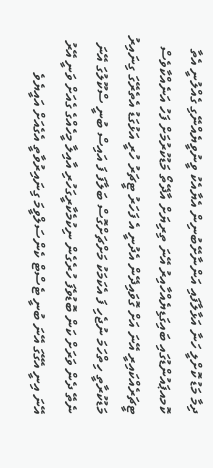ދިމާ މަޑު ކޮށްލީ ހަނާ އަޅާލާފައި އަންނާށޭބުނިން އެޔާއެކު ވީނުވީޔެއްނޭގި ގެއްލުނީ އެތާ ކޮމއޕައުންޑުގައި ބައިގަޑިޔެއްހާއިރު އޭނަ ތިރިޔަށް އާދޭތޯ މަޑުކުރުމަށް ފަހު އަނެއްކާވެސް ޓީޗަރެއްކައިރީ އޭނަ އަށް ގޮވައިދޭން އެދުނީ އެ ފަހަރު ޓީޗަރު ހުރީ އަޅުގަޑު އެތެރޭގަ ގިނައިރު މަޑުކުރާތީ ހިތްހަމަ ނުޖެހި ފަ އެކަމަކު މަށްޗަށްގޮސް ބަލާފަ ފަ އައިސް ބުނީ ސްކޫލުގަ އޭނަ ނެތޭ ދެން ވަރަށް ކަން ބޮޑުވެފަ ހުރެގެން ނިކުމެކާރީގަހުރި އާއިލާ މީހެއްގެ ގެއަށް ވަނީ އޭރު އޭނަ އިނީ އެގޭގަ އޭނަ ބުނީ ޓެސްޓް ކެންސަލްވީމަ ގިނައިރުވާތީ އެގެއަށް އައީޔެވެ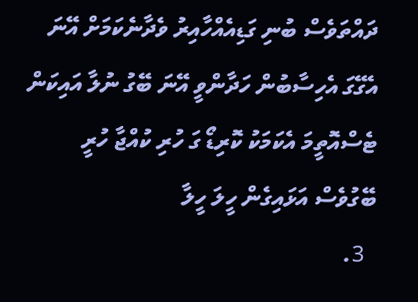ދައްތަވެސް ބުނި ގަޑިއެއްހާއިރު ވެދާނެކަމަށް އޭނަ އެގޭގަ އެހިސާބުން ހަދާންވީ އޭނަ ބޭގު ނުލާ އައިކަން ޓެސްއޮތީމަ އެކަމަކު ކޮރިޑޯ ގަ ހުރި ކުއްޖާ ހުރީ ބޭގުވެސް އަޅައިގެން ހީލަ ހީލާ
  3.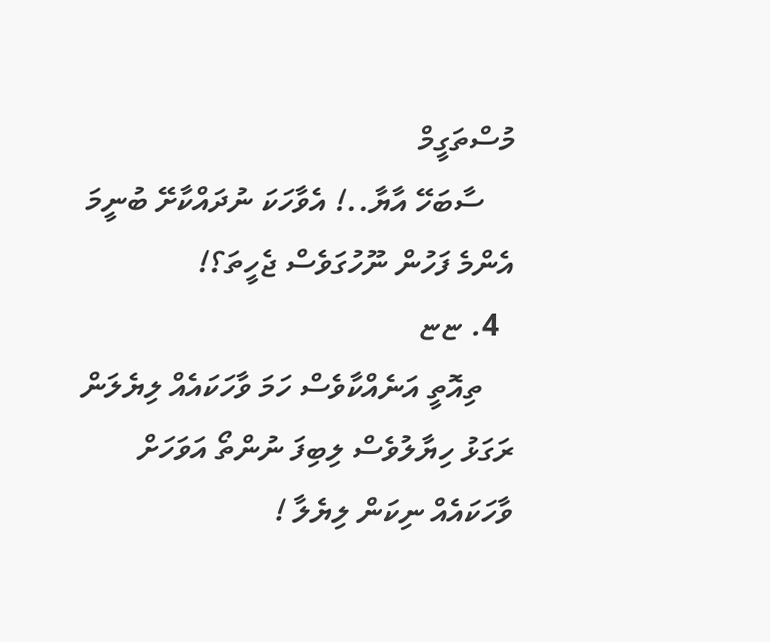މުސްތަގީމް
    ސާބަހޭ އާޔާ..! އެވާހަކަ ނުދައްކާށޭ ބުނީމަ އެންމެ ފަހުން ނޫހުގަވެސް ޖެހީތަ؟!
  4. ޏޏ
    ތިއޮތީ އަނެއްކާވެސް ހަމަ ވާހަކައެއް ލިޔެލަން ރަގަޅު ހިޔާލުވެސް ލިބިފަ ނުންތޯ އަވަހަށް ވާހަކައެއް ނިކަން ލިޔެލާ !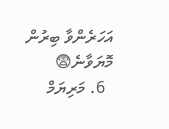އަހަރެންވާ ބިރުން މޮޔަވާނެ😨
  6. މަރިޔަމް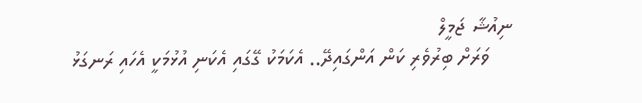ނިއުޝާ ޖަމީލް
    ވަރަށް ބިރުވެރި ކަން އަންގައިދޭ.. އެކަމަކު ގޭގައި އެކަނި އުޅުމަކީ އެހައި ރަނގަޅު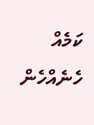ކަމެއް ހެނެއްހެން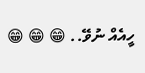ހީއެއް ނުވޭ.. 😁 😁 😁